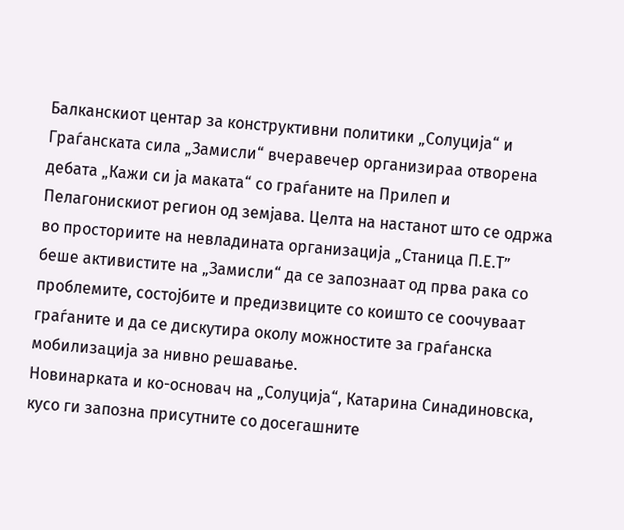Балканскиот центар за конструктивни политики „Солуција“ и Граѓанската сила „Замисли“ вчеравечер организираа отворена дебата „Кажи си ја маката“ со граѓаните на Прилеп и Пелагонискиот регион од земјава. Целта на настанот што се одржа во просториите на невладината организација „Станица П.Е.Т” беше активистите на „Замисли“ да се запознаат од прва рака со проблемите, состојбите и предизвиците со коишто се соочуваат граѓаните и да се дискутира околу можностите за граѓанска мобилизација за нивно решавање.
Новинарката и ко-основач на „Солуција“, Катарина Синадиновска, кусо ги запозна присутните со досегашните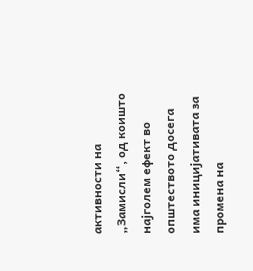активности на „Замисли“, од коишто најголем ефект во општеството досега има иницијативата за промена на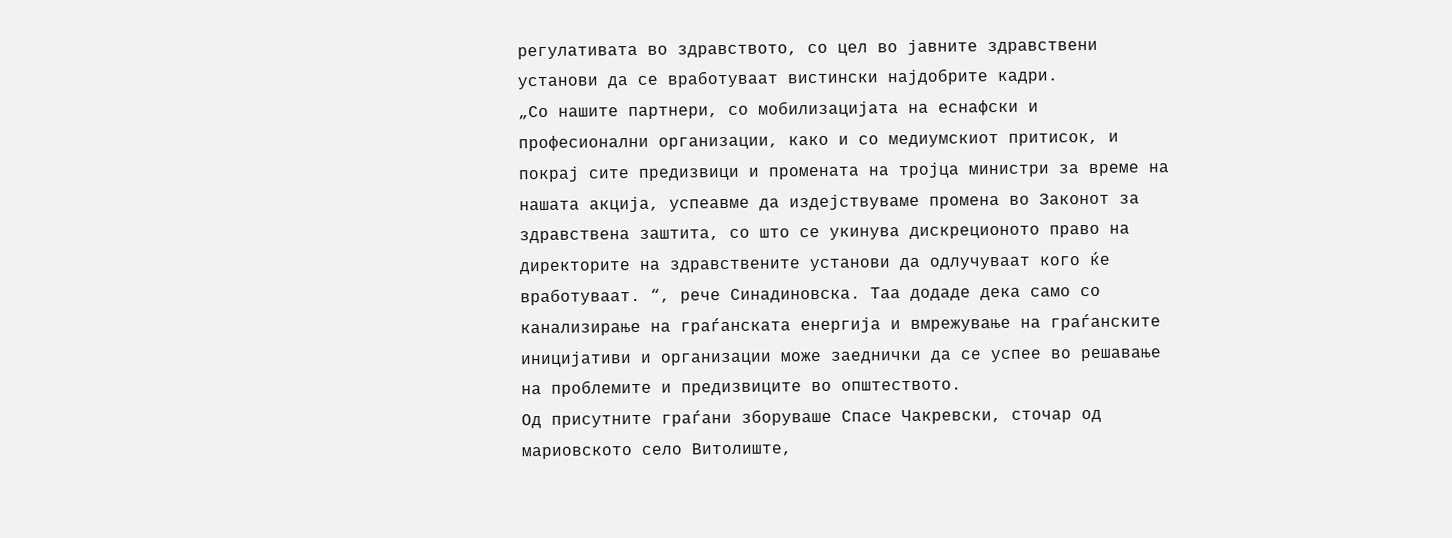регулативата во здравството, со цел во јавните здравствени установи да се вработуваат вистински најдобрите кадри.
„Со нашите партнери, со мобилизацијата на еснафски и професионални организации, како и со медиумскиот притисок, и покрај сите предизвици и промената на тројца министри за време на нашата акција, успеавме да издејствуваме промена во Законот за здравствена заштита, со што се укинува дискреционото право на директорите на здравствените установи да одлучуваат кого ќе вработуваат. “, рече Синадиновска. Таа додаде дека само со канализирање на граѓанската енергија и вмрежување на граѓанските иницијативи и организации може заеднички да се успее во решавање на проблемите и предизвиците во општеството.
Од присутните граѓани зборуваше Спасе Чакревски, сточар од мариовското село Витолиште,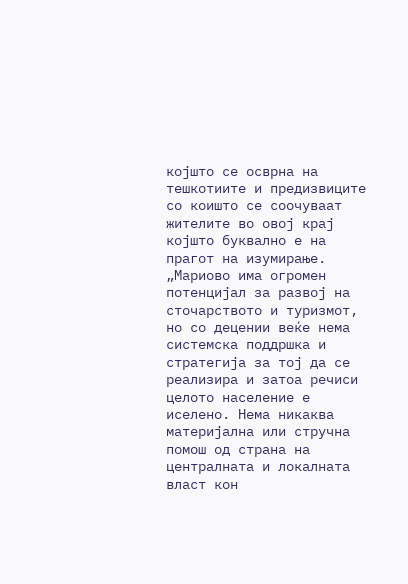којшто се осврна на тешкотиите и предизвиците со коишто се соочуваат жителите во овој крај којшто буквално е на прагот на изумирање.
„Мариово има огромен потенцијал за развој на сточарството и туризмот, но со децении веќе нема системска поддршка и стратегија за тој да се реализира и затоа речиси целото население е иселено. Нема никаква материјална или стручна помош од страна на централната и локалната власт кон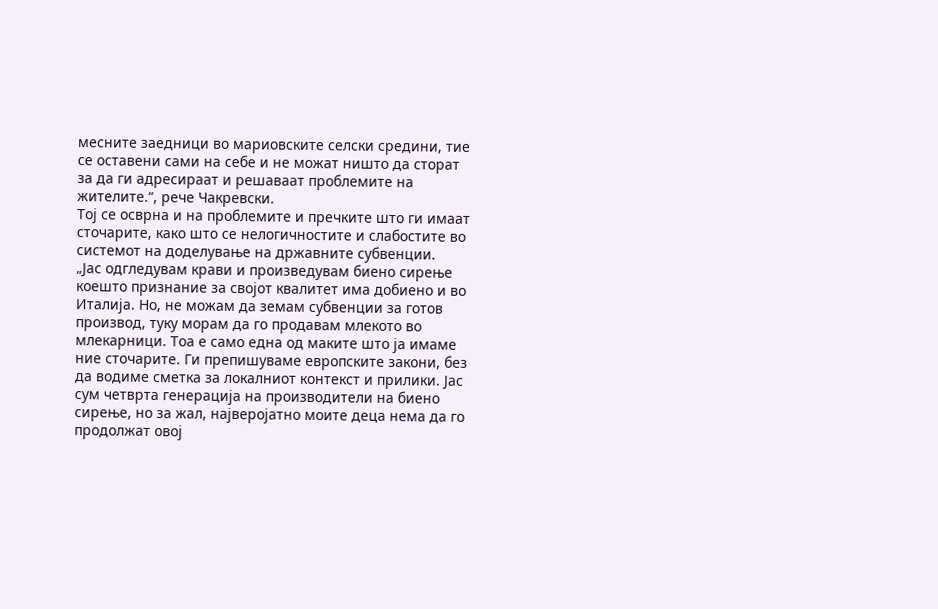месните заедници во мариовските селски средини, тие се оставени сами на себе и не можат ништо да сторат за да ги адресираат и решаваат проблемите на жителите.“, рече Чакревски.
Тој се осврна и на проблемите и пречките што ги имаат сточарите, како што се нелогичностите и слабостите во системот на доделување на државните субвенции.
„Јас одгледувам крави и произведувам биено сирење коешто признание за својот квалитет има добиено и во Италија. Но, не можам да земам субвенции за готов производ, туку морам да го продавам млекото во млекарници. Тоа е само една од маките што ја имаме ние сточарите. Ги препишуваме европските закони, без да водиме сметка за локалниот контекст и прилики. Јас сум четврта генерација на производители на биено сирење, но за жал, најверојатно моите деца нема да го продолжат овој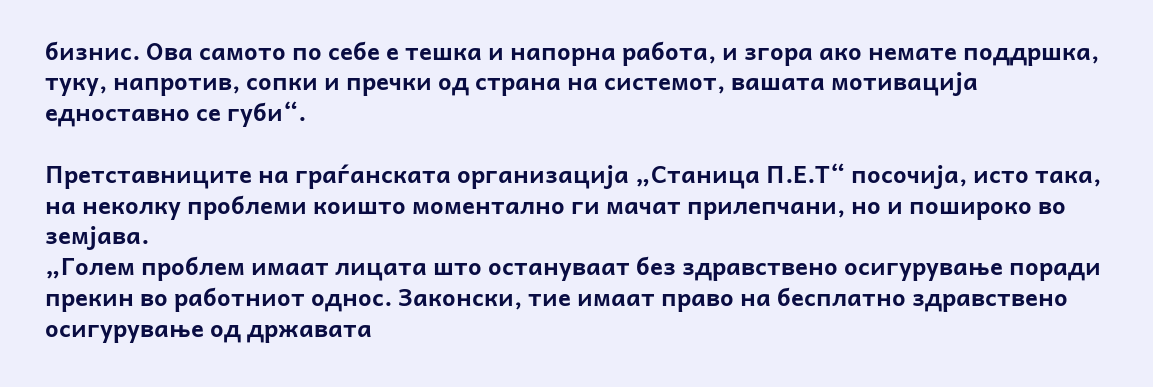бизнис. Ова самото по себе е тешка и напорна работа, и згора ако немате поддршка, туку, напротив, сопки и пречки од страна на системот, вашата мотивација едноставно се губи“.

Претставниците на граѓанската организација „Станица П.Е.Т“ посочија, исто така, на неколку проблеми коишто моментално ги мачат прилепчани, но и пошироко во земјава.
„Голем проблем имаат лицата што остануваат без здравствено осигурување поради прекин во работниот однос. Законски, тие имаат право на бесплатно здравствено осигурување од државата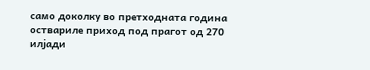само доколку во претходната година оствариле приход под прагот од 270 илјади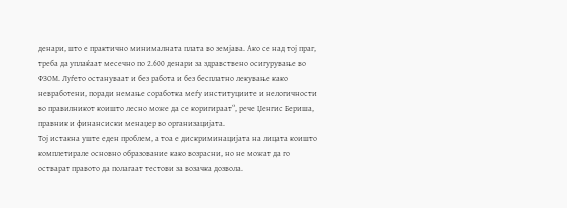денари, што е практично минималната плата во земјава. Ако се над тој праг, треба да уплаќаат месечно по 2.600 денари за здравствено осигурување во ФЗОМ. Луѓето остануваат и без работа и без бесплатно лекување како невработени, поради немање соработка меѓу институциите и нелогичности во правилникот коишто лесно може да се коригираат“, рече Џенгис Бериша, правник и финансиски менаџер во организацијата.
Тој истакна уште еден проблем, а тоа е дискриминацијата на лицата коишто комплетирале основно образование како возрасни, но не можат да го остварат правото да полагаат тестови за возачка дозвола.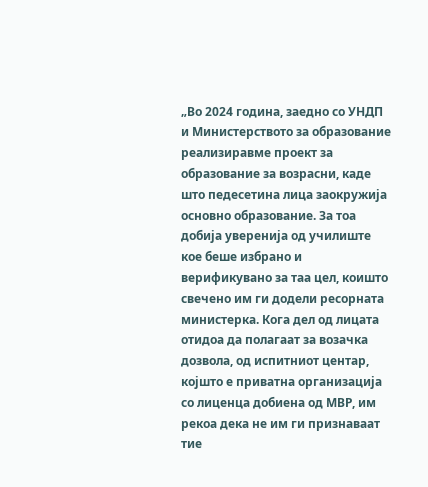„Во 2024 година, заедно со УНДП и Министерството за образование реализиравме проект за образование за возрасни, каде што педесетина лица заокружија основно образование. За тоа добија уверенија од училиште кое беше избрано и верификувано за таа цел, коишто свечено им ги додели ресорната министерка. Кога дел од лицата отидоа да полагаат за возачка дозвола, од испитниот центар, којшто е приватна организација со лиценца добиена од МВР, им рекоа дека не им ги признаваат тие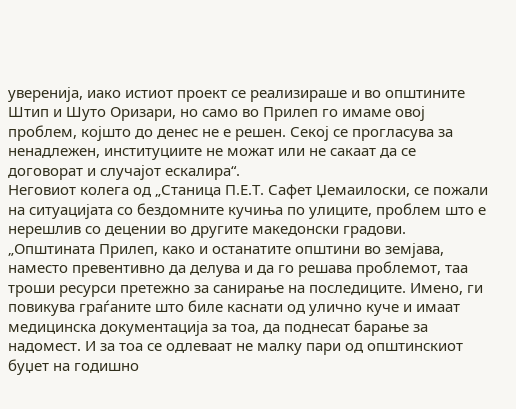уверенија, иако истиот проект се реализираше и во општините Штип и Шуто Оризари, но само во Прилеп го имаме овој проблем, којшто до денес не е решен. Секој се прогласува за ненадлежен, институциите не можат или не сакаат да се договорат и случајот ескалира“.
Неговиот колега од „Станица П.Е.Т. Сафет Џемаилоски, се пожали на ситуацијата со бездомните кучиња по улиците, проблем што е нерешлив со децении во другите македонски градови.
„Општината Прилеп, како и останатите општини во земјава, наместо превентивно да делува и да го решава проблемот, таа троши ресурси претежно за санирање на последиците. Имено, ги повикува граѓаните што биле каснати од улично куче и имаат медицинска документација за тоа, да поднесат барање за надомест. И за тоа се одлеваат не малку пари од општинскиот буџет на годишно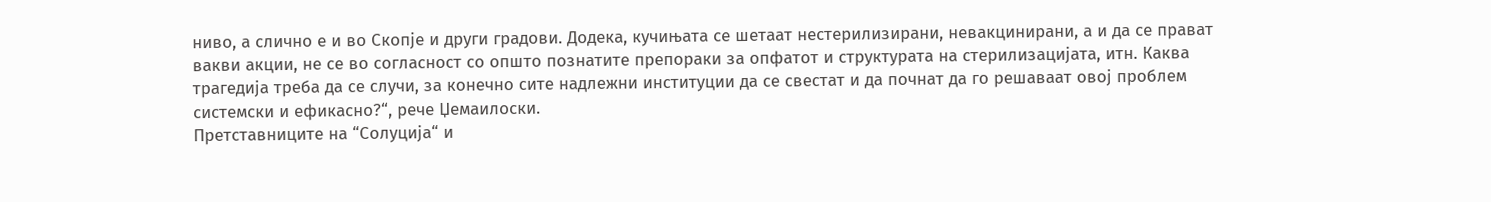ниво, а слично е и во Скопје и други градови. Додека, кучињата се шетаат нестерилизирани, невакцинирани, а и да се прават вакви акции, не се во согласност со општо познатите препораки за опфатот и структурата на стерилизацијата, итн. Каква трагедија треба да се случи, за конечно сите надлежни институции да се свестат и да почнат да го решаваат овој проблем системски и ефикасно?“, рече Џемаилоски.
Претставниците на “Солуција“ и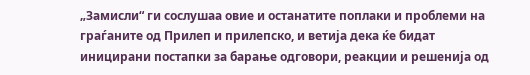„Замисли“ ги сослушаа овие и останатите поплаки и проблеми на граѓаните од Прилеп и прилепско, и ветија дека ќе бидат иницирани постапки за барање одговори, реакции и решенија од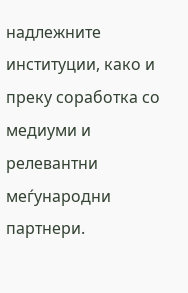надлежните институции, како и преку соработка со медиуми и релевантни меѓународни партнери.